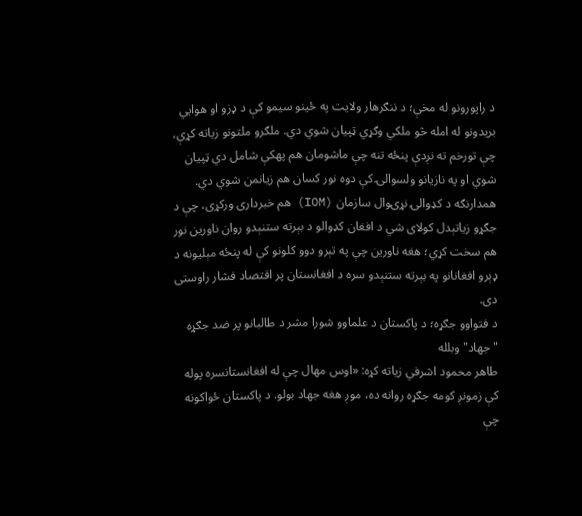د راپورونو له مخې؛ د ننګرهار ولایت په ځینو سیمو کې د ډزو او هوايي بریدونو له امله څو ملکي وګړي ټپیان شوي دي. ملګرو ملتونو زیاته کړې، چې تورخم ته نږدې پنځه تنه چې ماشومان هم پهکې شامل دي ټپیان شوي او په نازیانو ولسوالۍ کې دوه نور کسان هم زیانمن شوي دي.
همدارنګه د کډوالۍ نړۍوال سازمان (IOM) هم خبرداری ورکړی، چې د جګړو زیاتېدل کولای شي د افغان کډوالو د بېرته ستنېدو روان ناورین نور هم سخت کړي؛ هغه ناورین چې په تېرو دوو کلونو کې له پنځه مېلیونه د ډېرو افغانانو په بېرته ستنېدو سره د افغانستان پر اقتصاد فشار راوستی دی.
د فتواوو جګړه؛ د پاکستان د علماوو شورا مشر د طالبانو پر ضد جګړه "جهاد" وبلله
طاهر محمود اشرفي زياته کړه: «اوس مهال چې له افغانستانسره پوله کې زمونږ کومه جګړه روانه ده، موږ هغه جهاد بولو. د پاکستان ځواکونه چې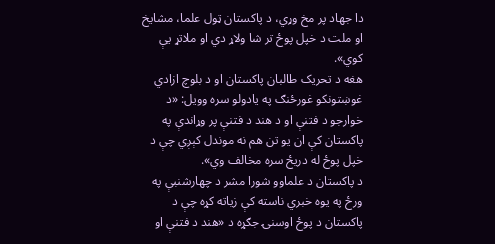دا جهاد پر مخ وړي، د پاکستان ټول علما، مشايخ او ملت د خپل پوځ تر شا ولاړ دي او ملاتړ يې کوي».
هغه د تحریک طالبان پاکستان او د بلوچ ازادي غوښتونکو غورځنګ په يادولو سره وويل: «د خوارجو د فتنې او د هند د فتنې پر وړاندې په پاکستان کې ان يو تن هم نه موندل کېږي چې د خپل پوځ له دريځ سره مخالف وي».
د پاکستان د علماوو شورا مشر د چهارشنبې په ورځ په يوه خبري ناسته کې زیاته کړه چې د پاکستان د پوځ اوسنۍ جګړه د «هند د فتنې او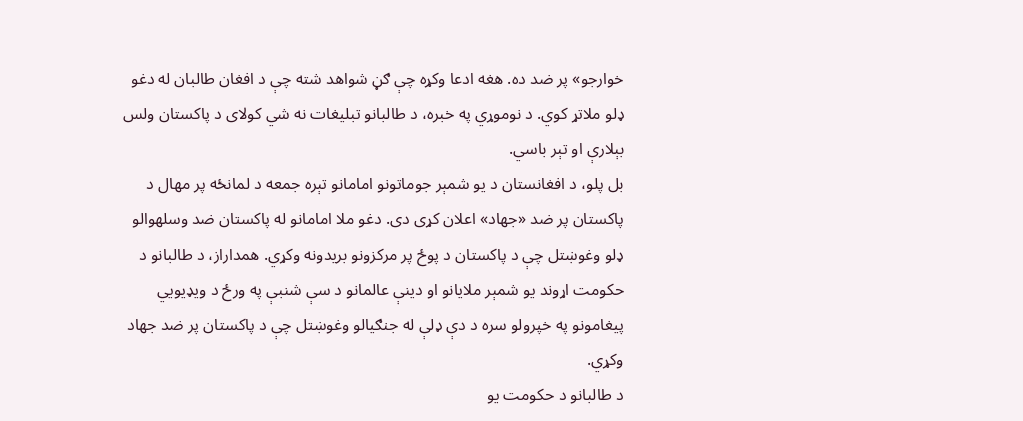خوارجو» پر ضد ده. هغه ادعا وکړه چې ګڼ شواهد شته چې د افغان طالبان له دغو ډلو ملاتړ کوي. د نوموړي په خبره، د طالبانو تبليغات نه شي کولای د پاکستان ولس بېلارې او تېر باسي.
بل پلو، د افغانستان د يو شمېر جوماتونو امامانو تېره جمعه د لمانځه پر مهال د پاکستان پر ضد «جهاد» اعلان کړی دی. دغو ملا امامانو له پاکستان ضد وسلهوالو ډلو وغوښتل چې د پاکستان د پوځ پر مرکزونو بريدونه وکړي. همداراز، د طالبانو د حکومت اړوند يو شمېر ملايانو او دينې عالمانو د سې شنبې په ورځ د ويډيويي پيغامونو په خپرولو سره د دې ډلې له جنګيالو وغوښتل چې د پاکستان پر ضد جهاد وکړي.
د طالبانو د حکومت يو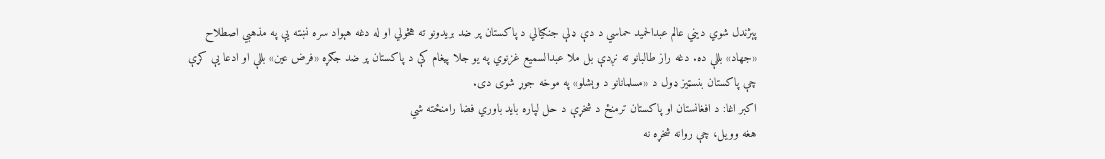پېژندل شوي ديني عالم عبدالحميد حماسي د دې ډلې جنګيالي د پاکستان پر ضد بريدونو ته هڅولي او له دغه هېواد سره نښته يې په مذهبي اصطلاح «جهاد» بللې ده. دغه راز طالبانو ته نږدې بل ملا عبدالسمیع غزنوي په یو جلا پيغام کې د پاکستان پر ضد جګړه «فرض عين» بللې او ادعا يې کړې چې پاکستان بنسټيز ډول د «مسلمانانو د وېشلو» په موخه جوړ شوی دی.
اکبر اغا: د افغانستان او پاکستان ترمنځ د شخړې د حل لپاره باید باوري فضا رامنځته شي
هغه وویل، چې روانه شخړه نه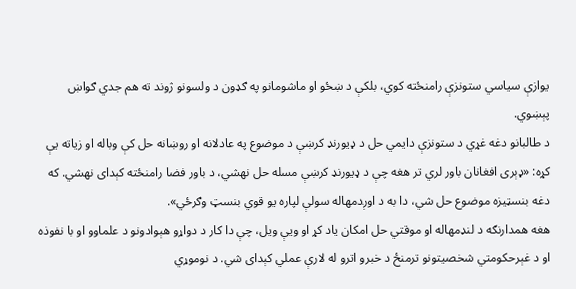یوازې سیاسي ستونزې رامنځته کوي، بلکې د ښځو او ماشومانو په ګډون د ولسونو ژوند ته هم جدي ګواښ پېښوي.
د طالبانو دغه غړي د ستونزې دایمي حل د ډیورنډ کرښې د موضوع په عادلانه او روښانه حل کې وباله او زیاته یې کړه: «ډېری افغانان باور لري تر هغه چې د ډیورنډ کرښې مسله حل نهشي، د باور فضا رامنځته کېدای نهشي. که دغه بنسټیزه موضوع حل شي، دا به د اوږدمهاله سولې لپاره یو قوي بنسټ وګرځي».
هغه همدارنګه د لنډمهاله او موقتي حل امکان یاد کړ او ویې ویل، چې دا کار د دواړو هېوادونو د علماوو او با نفوذه او د غېرحکومتي شخصیتونو ترمنځ د خبرو اترو له لارې عملي کېدای شي. د نوموړي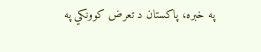په خبره، پاکستان د تعرض کوونکي په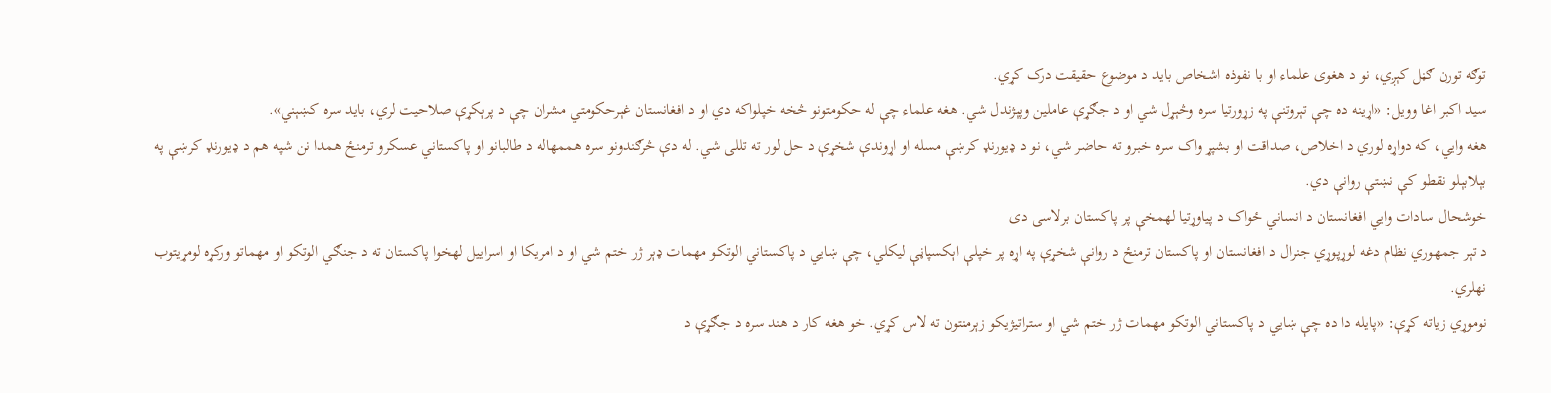توګه تورن ګڼل کېږي، نو د هغوی علماء او با نفوذه اشخاص باید د موضوع حقیقت درک کړي.
سید اکبر اغا وویل: «اړینه ده چې تېروتنې په زړورتیا سره وڅېړل شي او د جګړې عاملین وپېژندل شي. هغه علماء چې له حکومتونو څخه خپلواکه دي او د افغانستان غېرحکومتي مشران چې د پرېکړې صلاحیت لري، باید سره کښېني».
هغه وایي، که دواړه لوري د اخلاص، صداقت او بشپړ واک سره خبرو ته حاضر شي، نو د ډیورنډ کرښې مسله او اړوندې شخړې د حل لور ته تللی شي. له دې څرګندونو سره هممهاله د طالبانو او پاکستاني عسکرو ترمنځ همدا نن شپه هم د ډیورنډ کرښې په بېلابېلو نقطو کې نښتې روانې دي.
خوشحال سادات وايي افغانستان د انساني ځواک د پیاوړتیا لهمخې پر پاکستان برلاسی دی
د تېر جمهوري نظام دغه لوړپوړي جنرال د افغانستان او پاکستان ترمنځ د روانې شخړې په اړه پر خپلې اېکسپاڼې لیکلي، چې ښايي د پاکستاني الوتکو مهمات ډېر ژر ختم شي او د امریکا او اسراییل لهخوا پاکستان ته د جنګي الوتکو او مهماتو ورکړه لومړیتوب نهلري.
نوموړي زیاته کړې: «پایله دا ده چې ښايي د پاکستاني الوتکو مهمات ژر ختم شي او ستراتیژیکو زېرمنتون ته لاس کړي. خو هغه کار د هند سره د جګړې د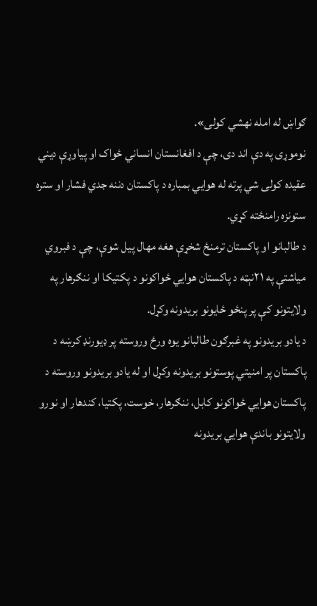ګواښ له امله نهشي کولی».
نوموړی په دې اند دی، چې د افغانستان انساني ځواک او پیاوړې دیني عقیده کولی شي پرته له هوايي بمباره د پاکستان دننه جدي فشار او ستره ستونزه رامنځته کړي.
د طالبانو او پاکستان ترمنځ شخړې هغه مهال پیل شوې، چې د فبروي میاشتې په ۲۱نېټه د پاکستان هوايي ځواکونو د پکتیکا او ننګرهار په ولایتونو کې پر پنځو ځایونو بریدونه وکړل.
د یادو بریدونو په غبرګون طالبانو یوه ورځ وروسته پر ډیورنډ کرښه د پاکستان پر امنیتي پوستونو بریدونه وکړل او له یادو بریدونو وروسته د پاکستان هوايي ځواکونو کابل، ننګرهار، خوست، پکتیا، کندهار او نورو ولایتونو باندې هوايي بریدونه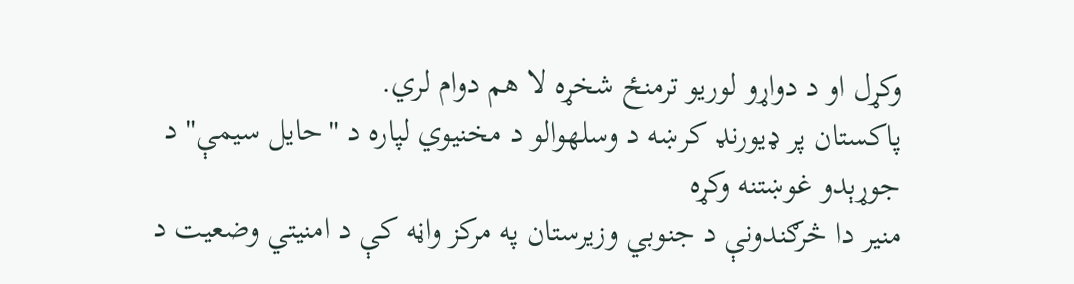وکړل او د دواړو لوریو ترمنځ شخړه لا هم دوام لري.
پاکستان پر ډیورنډ کرښه د وسلهوالو د مخنیوي لپاره د "حایل سیمې" د جوړېدو غوښتنه وکړه
منیر دا څرګندونې د جنوبي وزیرستان په مرکز واڼه کې د امنیتي وضعیت د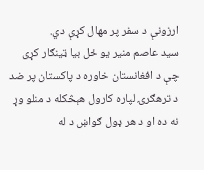ارزونې د سفر پر مهال کړې دي.
سید عاصم منیر یو ځل بیا ټینګار کړی چې د افغانستان خاوره د پاکستان پر ضد د ترهګرۍ لپاره کارول هېڅکله د منلو وړ نه ده او د هر ډول ګواښ د له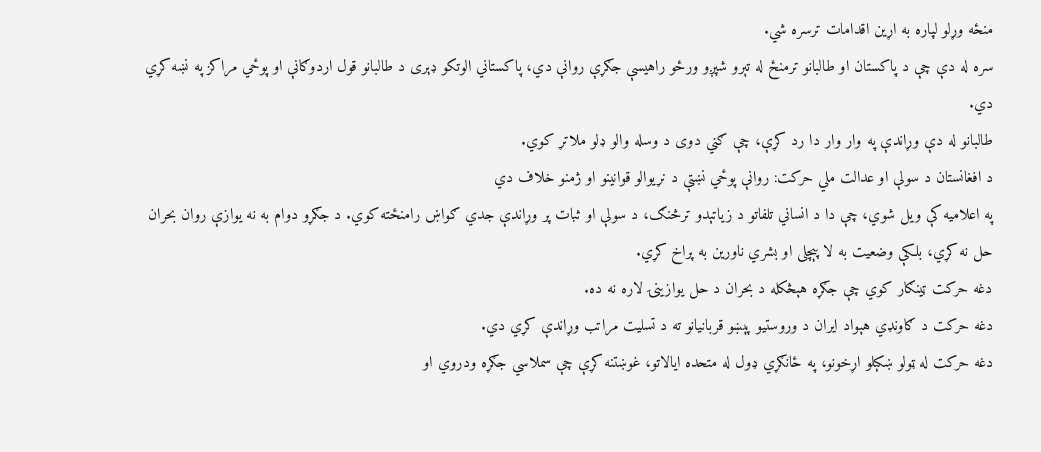منځه وړلو لپاره به اړین اقدامات ترسره شي.
سره له دې چې د پاکستان او طالبانو ترمنځ له تېرو شپږو ورځو راهیسې جګړې روانې دي، پاکستاني الوتکو ډېری د طالبانو قول اردوګانې او پوځي مراکز په نښه کړي دي.
طالبانو له دې وړاندې په وار وار دا رد کړې، چې ګني دوی د وسله والو ډلو ملاتړ کوي.
د افغانستان د سولې او عدالت ملي حرکت: روانې پوځي نښتې د نړیوالو قوانینو او ژمنو خلاف دي
په اعلامیه کې ویل شوي، چې دا د انساني تلفاتو د زیاتېدو ترڅنګ، د سولې او ثبات پر وړاندې جدي ګواښ رامنځته کوي. د جګړو دوام به نه یوازې روان بحران حل نه کړي، بلکې وضعیت به لا پېچلی او بشري ناورین به پراخ کړي.
دغه حرکت ټینګار کوي چې جګړه هېڅکله د بحران د حل یوازینۍ لاره نه ده.
دغه حرکت د ګاونډي هېواد ایران د وروستیو پېښو قربانیانو ته د تسلیت مراتب وړاندې کړي دي.
دغه حرکت له ټولو ښکېلو اړخونو، په ځانګړي ډول له متحده ایالاتو، غوښتنه کړې چې سملاسي جګړه ودروي او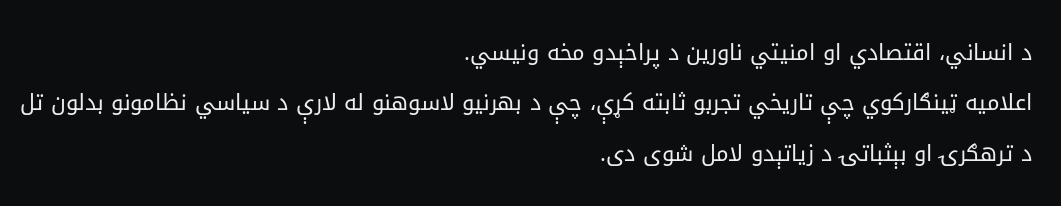د انساني، اقتصادي او امنیتي ناورین د پراخېدو مخه ونیسي.
اعلامیه ټینګارکوي چې تاریخي تجربو ثابته کړې، چې د بهرنیو لاسوهنو له لارې د سیاسي نظامونو بدلون تل د ترهګرۍ او بېثباتۍ د زیاتېدو لامل شوی دی.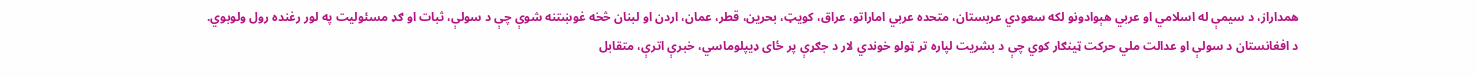همداراز، د سیمې له اسلامي او عربي هېوادونو لکه سعودي عربستان، متحده عربي اماراتو، عراق، کویټ، بحرین، قطر، عمان، اردن او لبنان څخه غوښتنه شوې چې د سولې، ثبات او ګډ مسئولیت په لور رغنده رول ولوبوي.
د افغانستان د سولې او عدالت ملي حرکت ټینګار کوي چې د بشریت لپاره تر ټولو خوندي لار د جګړې پر ځای ډیپلوماسي، خبرې اترې، متقابل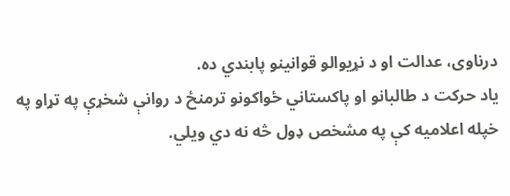درناوی، عدالت او د نړیوالو قوانینو پابندي ده.
یاد حرکت د طالبانو او پاکستاني ځواکونو ترمنځ د روانې شخړې په تړاو په خپله اعلامیه کې په مشخص ډول څه نه دي ویلي.